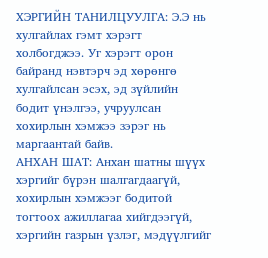ХЭРГИЙН ТАНИЛЦУУЛГА: Э.Э нь хулгайлах гэмт хэрэгт холбогджээ. Уг хэрэгт орон байранд нэвтэрч эд хөрөнгө хулгайлсан эсэх, эд зүйлийн бодит үнэлгээ, учруулсан хохирлын хэмжээ зэрэг нь маргаантай байв.
АНХАН ШАТ: Анхан шатны шүүх хэргийг бүрэн шалгагдаагүй, хохирлын хэмжээг бодитой тогтоох ажиллагаа хийгдээгүй, хэргийн газрын үзлэг, мэдүүлгийг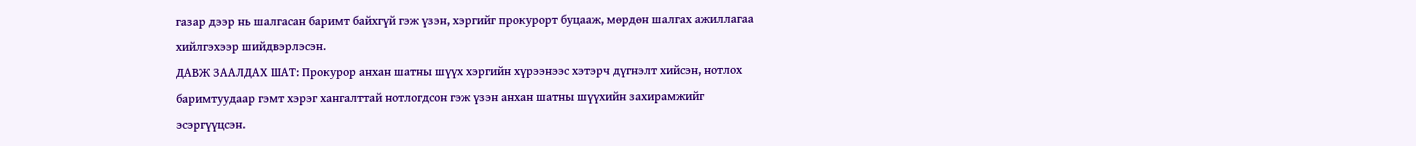газар дээр нь шалгасан баримт байхгүй гэж үзэн, хэргийг прокурорт буцааж, мөрдөн шалгах ажиллагаа хийлгэхээр шийдвэрлэсэн.
ДАВЖ ЗААЛДАХ ШАТ: Прокурор анхан шатны шүүх хэргийн хүрээнээс хэтэрч дүгнэлт хийсэн, нотлох баримтуудаар гэмт хэрэг хангалттай нотлогдсон гэж үзэн анхан шатны шүүхийн захирамжийг эсэргүүцсэн.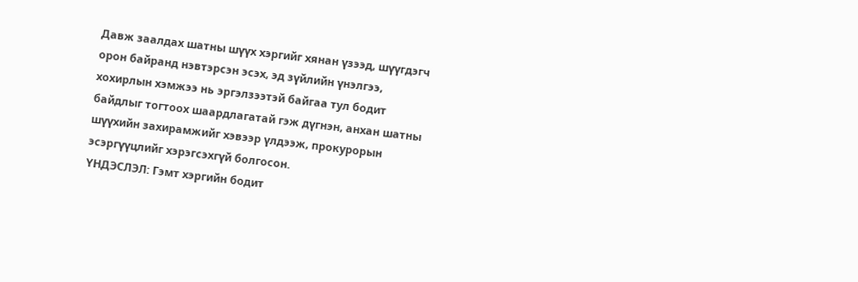Давж заалдах шатны шүүх хэргийг хянан үзээд, шүүгдэгч орон байранд нэвтэрсэн эсэх, эд зүйлийн үнэлгээ, хохирлын хэмжээ нь эргэлзээтэй байгаа тул бодит байдлыг тогтоох шаардлагатай гэж дүгнэн, анхан шатны шүүхийн захирамжийг хэвээр үлдээж, прокурорын эсэргүүцлийг хэрэгсэхгүй болгосон.
ҮНДЭСЛЭЛ: Гэмт хэргийн бодит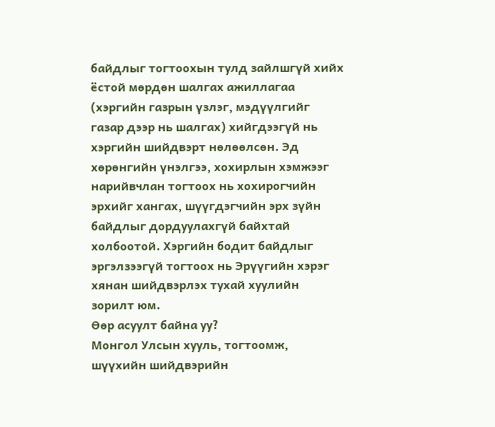байдлыг тогтоохын тулд зайлшгүй хийх ёстой мөрдөн шалгах ажиллагаа (хэргийн газрын үзлэг, мэдүүлгийг газар дээр нь шалгах) хийгдээгүй нь хэргийн шийдвэрт нөлөөлсөн. Эд хөрөнгийн үнэлгээ, хохирлын хэмжээг нарийвчлан тогтоох нь хохирогчийн эрхийг хангах, шүүгдэгчийн эрх зүйн байдлыг дордуулахгүй байхтай холбоотой. Хэргийн бодит байдлыг эргэлзээгүй тогтоох нь Эрүүгийн хэрэг хянан шийдвэрлэх тухай хуулийн зорилт юм.
Өөр асуулт байна уу?
Монгол Улсын хууль, тогтоомж, шүүхийн шийдвэрийн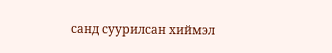санд суурилсан хиймэл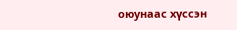оюунаас хүссэн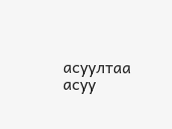асуултаа асуу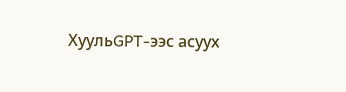ХуульGPT-ээс асуух